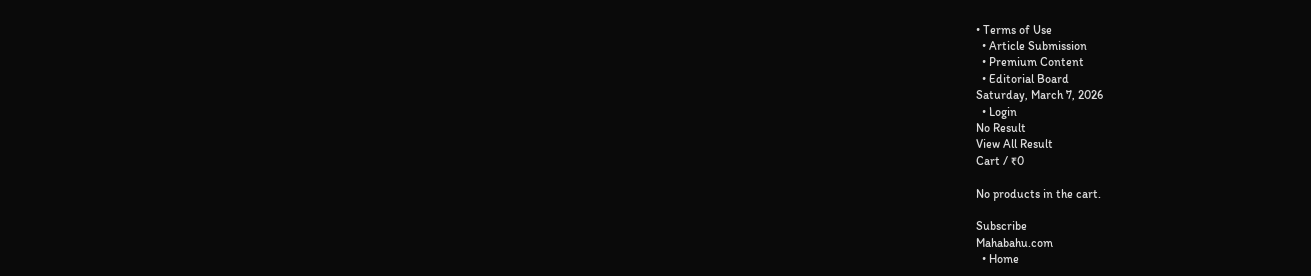• Terms of Use
  • Article Submission
  • Premium Content
  • Editorial Board
Saturday, March 7, 2026
  • Login
No Result
View All Result
Cart / ₹0

No products in the cart.

Subscribe
Mahabahu.com
  • Home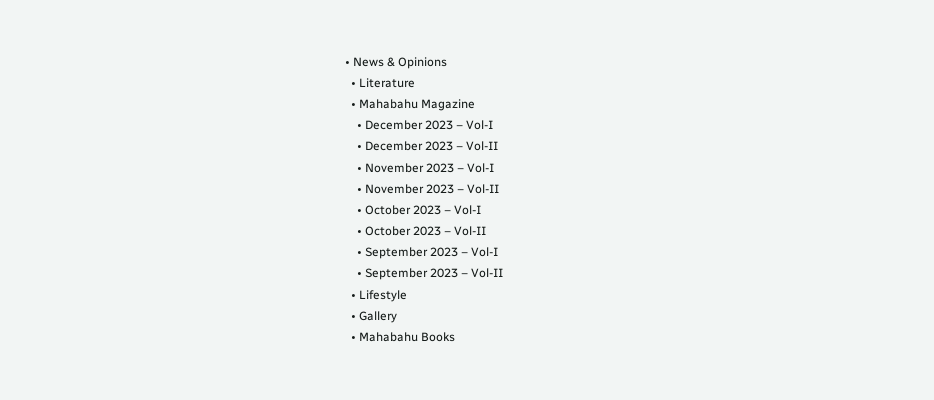• News & Opinions
  • Literature
  • Mahabahu Magazine
    • December 2023 – Vol-I
    • December 2023 – Vol-II
    • November 2023 – Vol-I
    • November 2023 – Vol-II
    • October 2023 – Vol-I
    • October 2023 – Vol-II
    • September 2023 – Vol-I
    • September 2023 – Vol-II
  • Lifestyle
  • Gallery
  • Mahabahu Books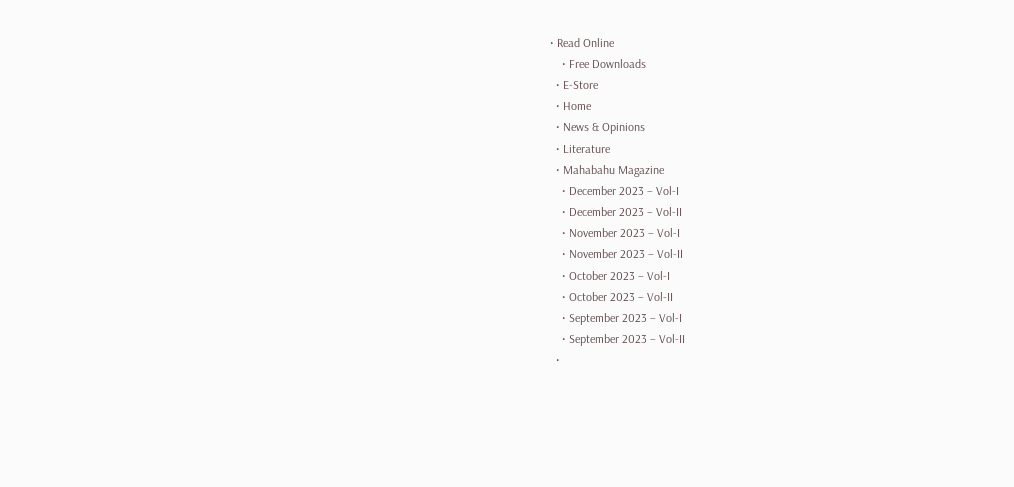• Read Online
    • Free Downloads
  • E-Store
  • Home
  • News & Opinions
  • Literature
  • Mahabahu Magazine
    • December 2023 – Vol-I
    • December 2023 – Vol-II
    • November 2023 – Vol-I
    • November 2023 – Vol-II
    • October 2023 – Vol-I
    • October 2023 – Vol-II
    • September 2023 – Vol-I
    • September 2023 – Vol-II
  •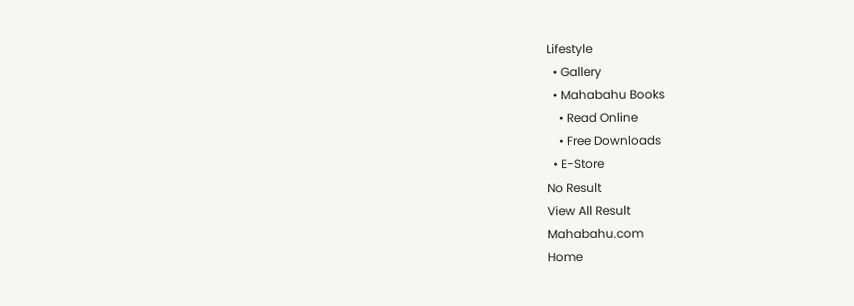Lifestyle
  • Gallery
  • Mahabahu Books
    • Read Online
    • Free Downloads
  • E-Store
No Result
View All Result
Mahabahu.com
Home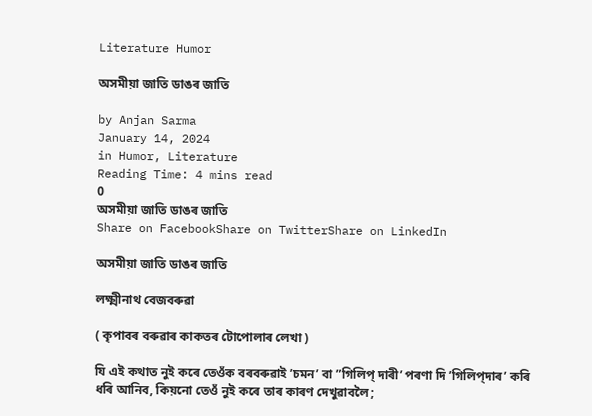Literature Humor

অসমীয়া জাতি ডাঙৰ জাতি

by Anjan Sarma
January 14, 2024
in Humor, Literature
Reading Time: 4 mins read
0
অসমীয়া জাতি ডাঙৰ জাতি
Share on FacebookShare on TwitterShare on LinkedIn

অসমীয়া জাতি ডাঙৰ জাতি

লক্ষ্মীনাথ বেজবৰুৱা

( কৃপাবৰ বৰুৱাৰ কাকতৰ টোপোলাৰ লেখা )

যি এই কথাত নুই কৰে তেওঁক বৰবৰুৱাই ’চমন’ বা ”গিলিপ্‌ দাৰী’ পৰণা দি ’গিলিপ্‌দাৰ’ কৰি ধৰি আনিব, কিয়নো তেওঁ নুই কৰে তাৰ কাৰণ দেখুৱাবলৈ;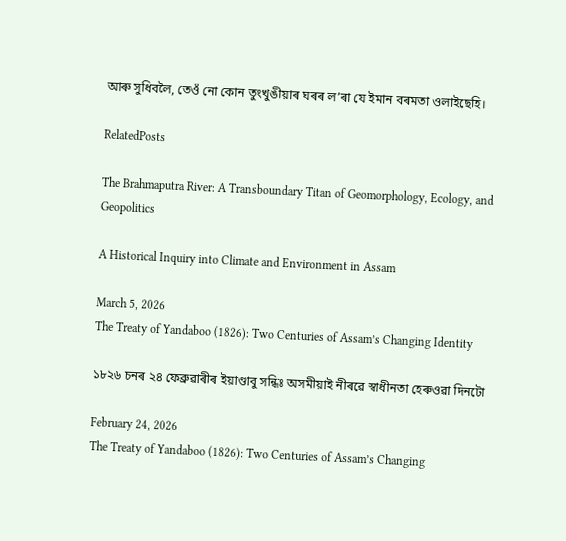আৰু সুধিবলৈ, তেওঁ নো কোন তুংখুঙীয়াৰ ঘৰৰ ল’ৰা যে ইমান বৰমতা ওলাইছেহি।

RelatedPosts

The Brahmaputra River: A Transboundary Titan of Geomorphology, Ecology, and Geopolitics

A Historical Inquiry into Climate and Environment in Assam

March 5, 2026
The Treaty of Yandaboo (1826): Two Centuries of Assam’s Changing Identity

১৮২৬ চনৰ ২৪ ফেব্ৰুৱাৰীৰ ইয়াণ্ডাবু সন্ধিঃ অসমীয়াই নীৰৱে স্বাধীনতা হেৰুওৱা দিনটো

February 24, 2026
The Treaty of Yandaboo (1826): Two Centuries of Assam’s Changing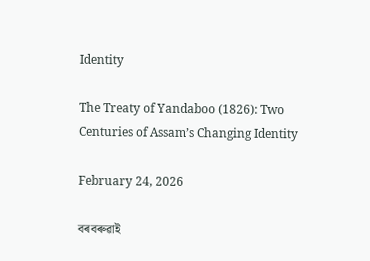Identity

The Treaty of Yandaboo (1826): Two Centuries of Assam’s Changing Identity

February 24, 2026

বৰবৰুৱাই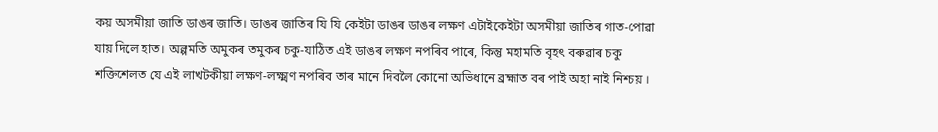কয় অসমীয়া জাতি ডাঙৰ জাতি। ডাঙৰ জাতিৰ যি যি কেইটা ডাঙৰ ডাঙৰ লক্ষণ এটাইকেইটা অসমীয়া জাতিৰ গাত-পোৱা যায় দিলে হাত। অল্পমতি অমুকৰ তমুকৰ চকু-যাঠিত এই ডাঙৰ লক্ষণ নপৰিব পাৰে, কিন্তু মহামতি বৃহত্‍ বৰুৱাৰ চকু শক্তিশেলত যে এই লাখটকীয়া লক্ষণ-লক্ষ্মণ নপৰিব তাৰ মানে দিবলৈ কোনো অভিধানে ব্ৰহ্মাত বৰ পাই অহা নাই নিশ্চয় ।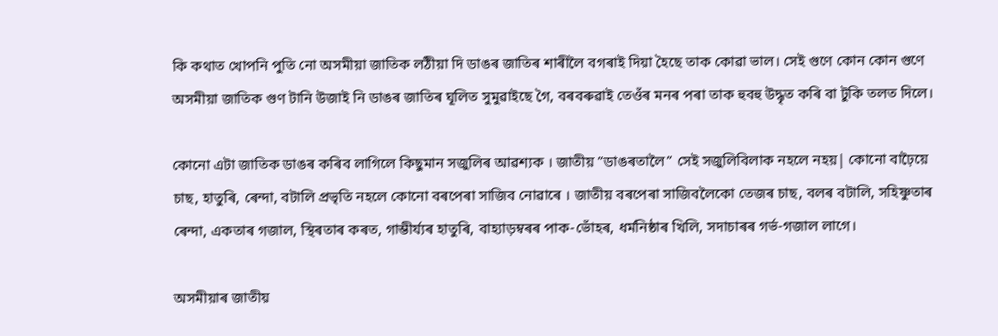কি কথাত খোপনি পুতি নো অসমীয়া জাতিক লঠীয়া দি ডাঙৰ জাতিৰ শাৰীলৈ বগৰাই দিয়া হৈছে তাক কোৱা ভাল। সেই গুণে কোন কোন গুণে অসমীয়া জাতিক গুণ টানি উজাই নি ডাঙৰ জাতিৰ ঘূলিত সুমুৱাইছে গৈ, বৰবৰুৱাই তেওঁৰ মনৰ পৰা তাক হুবহু উদ্ধৃত কৰি বা টুকি তলত দিলে।

কোনো এটা জাতিক ডাঙৰ কৰিব লাগিলে কিছুমান সজুলিৰ আৱশ্যক । জাতীয় ”ডাঙৰতালৈ” সেই সজুলিবিলাক নহলে নহয়| কোনো বাঢ়ৈয়ে চাছ, হাতুৰি, ৰেন্দা, বটালি প্ৰভৃতি নহলে কোনো বৰপেৰা সাজিব নোৱাৰে । জাতীয় বৰপেৰা সাজিবলৈকো তেজৰ চাছ, বলৰ বটালি, সহিষ্ণুতাৰ ৰেন্দা, একতাৰ গজাল, স্থিৰতাৰ কৰত, গাম্ভীৰ্য্যৰ হাতুৰি, বাহ্যাড়ম্বৰৰ পাক-ভোঁহৰ, ধৰ্মনিষ্ঠাৰ খিলি, সদাচাৰৰ গৰ্ভ-গজাল লাগে।

অসমীয়াৰ জাতীয়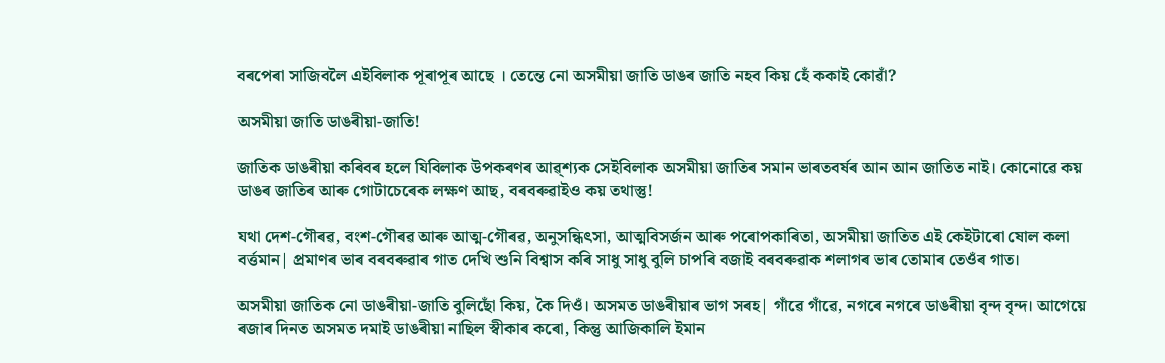বৰপেৰা সাজিবলৈ এইবিলাক পূৰাপূৰ আছে । তেন্তে নো অসমীয়া জাতি ডাঙৰ জাতি নহব কিয় হেঁ ককাই কোৱাঁ?

অসমীয়া জাতি ডাঙৰীয়া-জাতি!

জাতিক ডাঙৰীয়া কৰিবৰ হলে যিবিলাক উপকৰণৰ আৱ্শ্যক সেইবিলাক অসমীয়া জাতিৰ সমান ভাৰতবৰ্ষৰ আন আন জাতিত নাই। কোনোৱে কয় ডাঙৰ জাতিৰ আৰু গোটাচেৰেক লক্ষণ আছ, বৰবৰুৱাইও কয় তথাস্তু!

যথা দেশ-গৌৰৱ, বংশ-গৌৰৱ আৰু আত্ম-গৌৰৱ, অনুসন্ধিৎসা, আত্মবিসৰ্জন আৰু পৰোপকাৰিতা, অসমীয়া জাতিত এই কেইটাৰো ষোল কলা বৰ্ত্তমান| প্ৰমাণৰ ভাৰ বৰবৰুৱাৰ গাত দেখি শুনি বিশ্বাস কৰি সাধু সাধু বুলি চাপৰি বজাই বৰবৰুৱাক শলাগৰ ভাৰ তোমাৰ তেওঁৰ গাত।

অসমীয়া জাতিক নো ডাঙৰীয়া-জাতি বুলিছোঁ কিয়, কৈ দিওঁ। অসমত ডাঙৰীয়াৰ ভাগ সৰহ| গাঁৱে গাঁৱে, নগৰে নগৰে ডাঙৰীয়া বৃন্দ বৃন্দ। আগেয়ে ৰজাৰ দিনত অসমত দমাই ডাঙৰীয়া নাছিল স্বীকাৰ কৰো, কিন্তু আজিকালি ইমান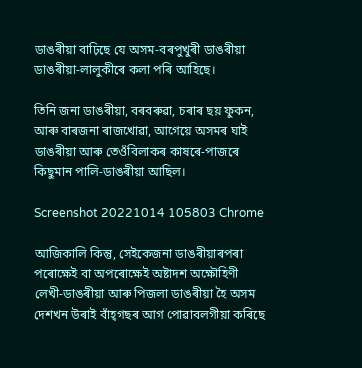ডাঙৰীয়া বাঢ়িছে যে অসম-বৰপুখুৰী ডাঙৰীয়া ডাঙৰীয়া-লালুকীৰে কলা পৰি আহিছে।

তিনি জনা ডাঙৰীয়া, বৰবৰুৱা, চৰাৰ ছয় ফুকন, আৰু বাৰজনা ৰাজখোৱা, আগেয়ে অসমৰ ঘাই ডাঙৰীয়া আৰু তেওঁবিলাকৰ কাষৰে-পাজৰে কিছুমান পালি-ডাঙৰীয়া আছিল।

Screenshot 20221014 105803 Chrome

আজিকালি কিন্তু, সেইকেজনা ডাঙৰীয়াৰপৰা পৰোক্ষেই বা অপৰোক্ষেই অষ্টাদশ অক্ষৌহিণী লেখী-ডাঙৰীয়া আৰু পিজলা ডাঙৰীয়া হৈ অসম দেশখন উৰাই বাঁহ্গছৰ আগ পোৱাবলগীয়া কৰিছে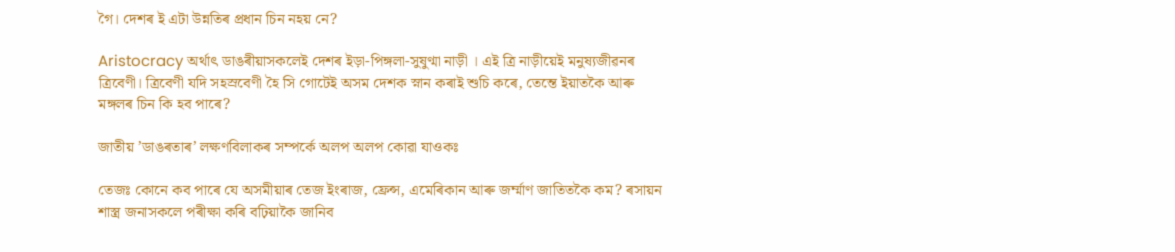গৈ। দেশৰ ই এটা উন্নতিৰ প্ৰধান চিন নহয় নে?

Aristocracy অৰ্থাৎ ডাঙৰীয়াসকলেই দেশৰ ইড়া-পিঙ্গলা-সুষুণ্মা নাড়ী । এই ত্ৰি নাড়ীয়েই মনুষ্যজীৱনৰ ত্ৰিবেণী। ত্ৰিবেণী যদি সহস্ৰবেণী হৈ সি গোটেই অসম দেশক স্নান কৰাই শুচি কৰে, তেন্তে ইয়াতকৈ আৰু মঙ্গলৰ চিন কি হব পাৰে?

জাতীয় ’ডাঙৰতাৰ’ লক্ষণবিলাকৰ সম্পৰ্কে অলপ অলপ কোৱা যাওকঃ

তেজঃ কোনে কব পাৰে যে অসমীয়াৰ তেজ ইংৰাজ, ফ্ৰেন্স, এমেৰিকান আৰু জৰ্ম্মাণ জাতিতকৈ কম? ৰসায়ন শাস্ত্ৰ জনাসকলে পৰীক্ষা কৰি বঢ়িয়াকৈ জানিব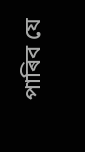পাৰিব যে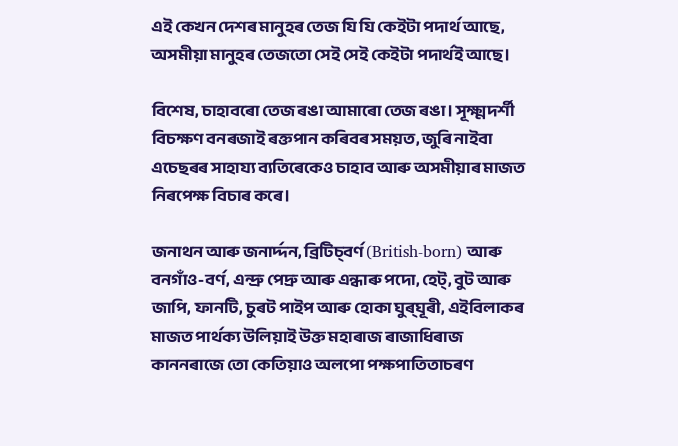এই কেখন দেশৰ মানুহৰ তেজ যি যি কেইটা পদাৰ্থ আছে, অসমীয়া মানুহৰ তেজতো সেই সেই কেইটা পদাৰ্থই আছে।

বিশেষ, চাহাবৰো তেজ ৰঙা আমাৰো তেজ ৰঙা। সূক্ষ্মদৰ্শী বিচক্ষণ বনৰজাই ৰক্তপান কৰিবৰ সময়ত, জুৰি নাইবা এচেছৰৰ সাহায্য ব্যতিৰেকেও চাহাব আৰু অসমীয়াৰ মাজত নিৰপেক্ষ বিচাৰ কৰে।

জনাথন আৰু জনাৰ্দ্দন, ব্ৰিটিচ্‌বৰ্ণ (British-born) আৰু বনগাঁও-বৰ্ণ, এন্দ্ৰু পেদ্ৰু আৰু এন্ধাৰু পদো, হেট্‌, বুট আৰু জাপি, ফানটি, চুৰট পাইপ আৰু হোকা ঘুৰ্‌ঘূৰী, এইবিলাকৰ মাজত পাৰ্থক্য উলিয়াই উক্ত মহাৰাজ ৰাজাধিৰাজ কাননৰাজে তো কেতিয়াও অলপো পক্ষপাতিতাচৰণ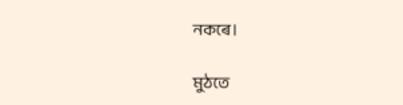নকৰে।

মুঠতে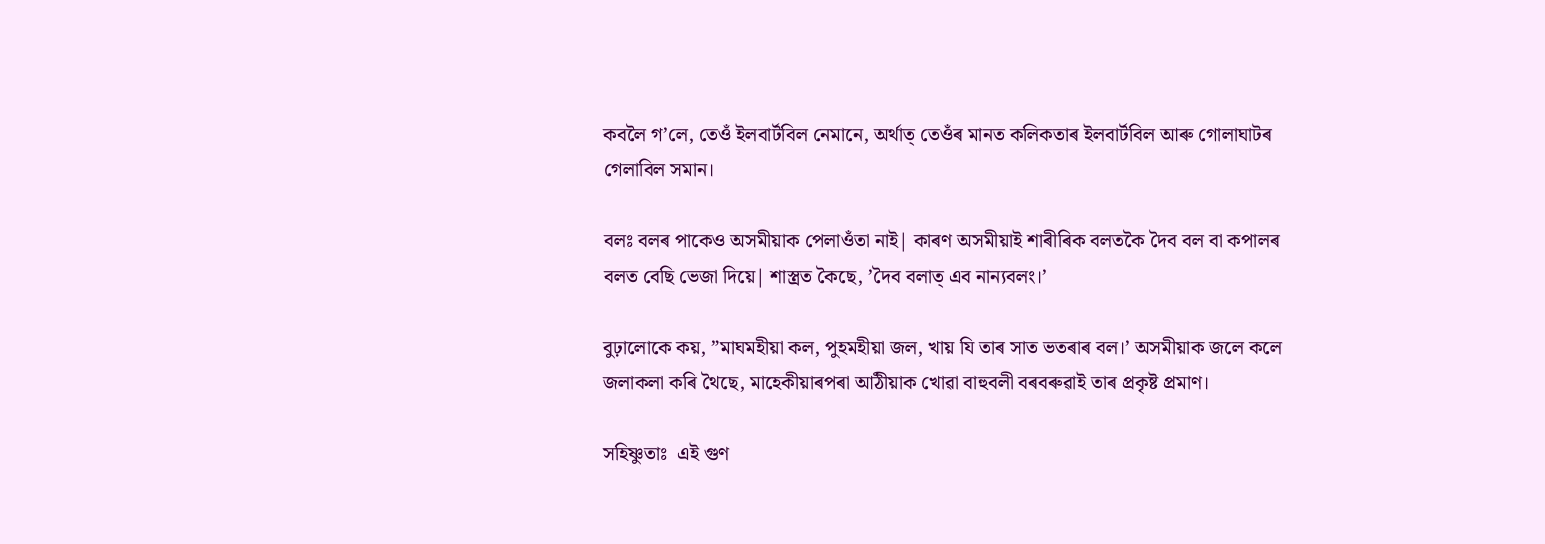কবলৈ গ’লে, তেওঁ ইলবাৰ্টবিল নেমানে, অৰ্থাত্‌ তেওঁৰ মানত কলিকতাৰ ইলবাৰ্টবিল আৰু গোলাঘাটৰ গেলাবিল সমান।

বলঃ বলৰ পাকেও অসমীয়াক পেলাওঁতা নাই| কাৰণ অসমীয়াই শাৰীৰিক বলতকৈ দৈব বল বা কপালৰ বলত বেছি ভেজা দিয়ে| শাস্ত্ৰত কৈছে, ’দৈব বলাত্‌ এব নান্যবলং।’

বুঢ়ালোকে কয়, ”মাঘমহীয়া কল, পুহমহীয়া জল, খায় যি তাৰ সাত ভতৰাৰ বল।’ অসমীয়াক জলে কলে জলাকলা কৰি থৈছে, মাহেকীয়াৰপৰা আঠীয়াক খোৱা বাহুবলী বৰবৰুৱাই তাৰ প্ৰকৃষ্ট প্ৰমাণ।

সহিষ্ণুতাঃ  এই গুণ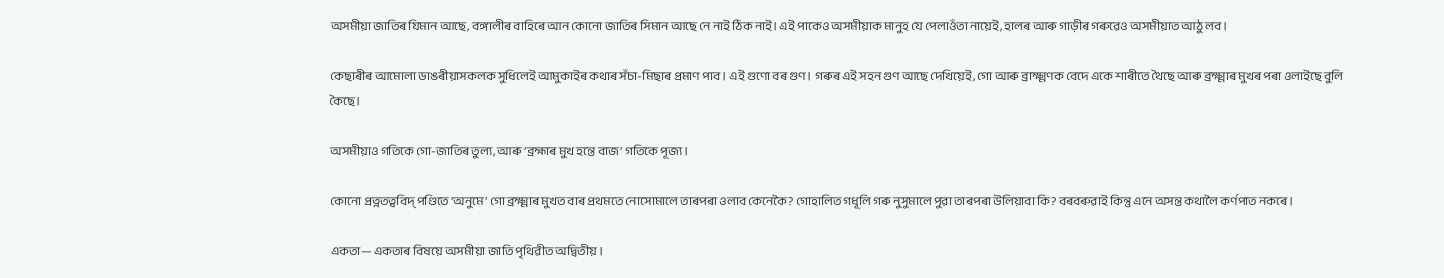অসমীয়া জাতিৰ যিমান আছে, বঙ্গালীৰ বাহিৰে আন কোনো জাতিৰ সিমান আছে নে নাই ঠিক নাই। এই পাকেও অসমীয়াক মানুহ যে পেলাওঁতা নায়েই, হালৰ আৰু গাড়ীৰ গৰুৱেও অসমীয়াত আঠু লব।

কেছাৰীৰ আমোলা ডাঙৰীয়াসকলক সুধিলেই আমুকাইৰ কথাৰ সঁচা-মিছাৰ প্ৰমাণ পাব। এই গুণো বৰ গুণ। গৰুৰ এই সহন গুণ আছে দেখিয়েই, গো আৰু ব্ৰাক্ষ্মণক বেদে একে শাৰীতে থৈছে আৰু ব্ৰক্ষ্মাৰ মুখৰ পৰা ওলাইছে বুলি কৈছে।

অসমীয়াও গতিকে গো-জাতিৰ তুল্য, আৰু ’ব্ৰহ্মাৰ মুখ হন্তে বাজ’ গতিকে পূজ্য।

কোনো প্ৰত্নতত্ববি‌দ্‌ পণ্ডিতে ’অনুমে’ গো ব্ৰক্ষ্মাৰ মুখত বাৰ প্ৰথমতে নোসোমালে তাৰপৰা ওলাব কেনেকৈ? গোহালিত গধূলি গৰু নুসুমালে পুৱা তাৰপৰা উলিয়াবা কি? বৰবৰুৱাই কিন্তু এনে অসন্ত কথালৈ কৰ্ণপাত নকৰে।

একতা— একতাৰ বিষয়ে অসমীয়া জাতি পৃথিৱীত অদ্বিতীয় ।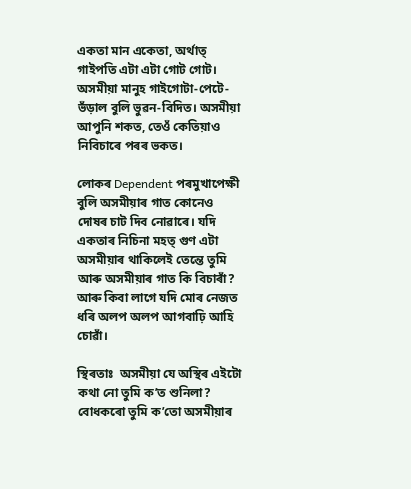একতা মান একেতা, অৰ্থাত্‌ গাইপতি এটা এটা গোট গোট। অসমীয়া মানুহ গাইগোটা-পেটে-ভঁড়াল বুলি ভুৱন-বিদিত। অসমীয়া আপুনি শকত, তেওঁ কেতিয়াও নিবিচাৰে পৰৰ ভকত।

লোকৰ Dependent পৰমুখাপেক্ষী বুলি অসমীয়াৰ গাত কোনেও দোষৰ চাট দিব নোৱাৰে। যদি একতাৰ নিচিনা মহত্‌ গুণ এটা অসমীয়াৰ থাকিলেই তেন্তে তুমি আৰু অসমীয়াৰ গাত কি বিচাৰাঁ? আৰু কিবা লাগে যদি মোৰ নেজত ধৰি অলপ অলপ আগবাঢ়ি আহি চোৱাঁ।

স্থিৰতাঃ  অসমীয়া যে অস্থিৰ এইটো কথা নো তুমি ক’ত শুনিলা? বোধকৰো তুমি ক’তো অসমীয়াৰ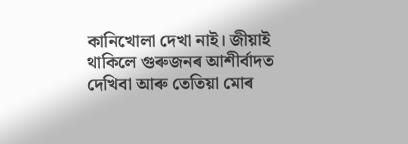কানিখোলা দেখা নাই। জীয়াই থাকিলে গুৰুজনৰ আশীৰ্বাদত দেখিবা আৰু তেতিয়া মোৰ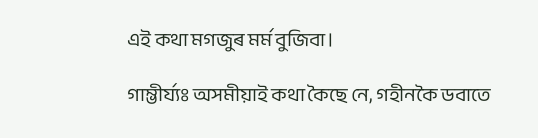এই কথা মগজুৰ মৰ্ম বুজিবা।

গাম্ভীৰ্য্যঃ অসমীয়াই কথা কৈছে নে, গহীনকৈ ডবাতে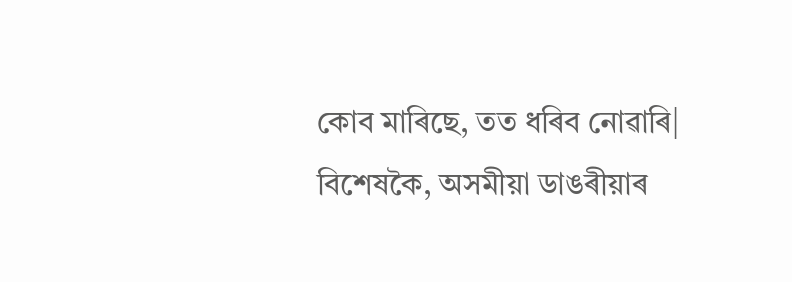কোব মাৰিছে, তত ধৰিব নোৱাৰি| বিশেষকৈ, অসমীয়া ডাঙৰীয়াৰ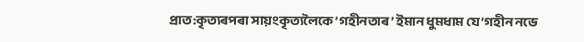প্ৰাত:কৃত্যৰপৰা সায়ংকৃত্যলৈকে ’গহীনতাৰ’ ইমান ধুমধাম যে ’গহীন নভে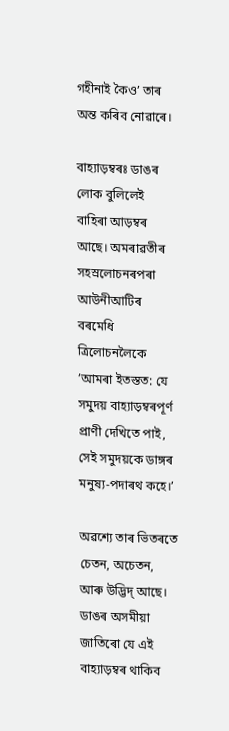গহীনাই কৈও’ তাৰ অন্ত কৰিব নোৱাৰে।

বাহ্যাড়ম্বৰঃ ডাঙৰ লোক বুলিলেই বাহিৰা আড়ম্বৰ আছে। অমৰাৱতীৰ সহস্ৰলোচনৰপৰা আউনীআটিৰ বৰমেধি ত্ৰিলোচনলৈকে ’আমৰা ইতস্তত: যে সমুদয় বাহ্যাড়ম্বৰপূৰ্ণ প্ৰাণী দেখিতে পাই, সেই সমুদয়কে ডাঙ্গৰ মনুষ্য-পদাৰথ কহে।’

অৱশ্যে তাৰ ভিতৰতে চেতন, অচেতন, আৰু উদ্ভিদ্‌ আছে। ডাঙৰ অসমীয়া জাতিৰো যে এই বাহ্যাড়ম্বৰ থাকিব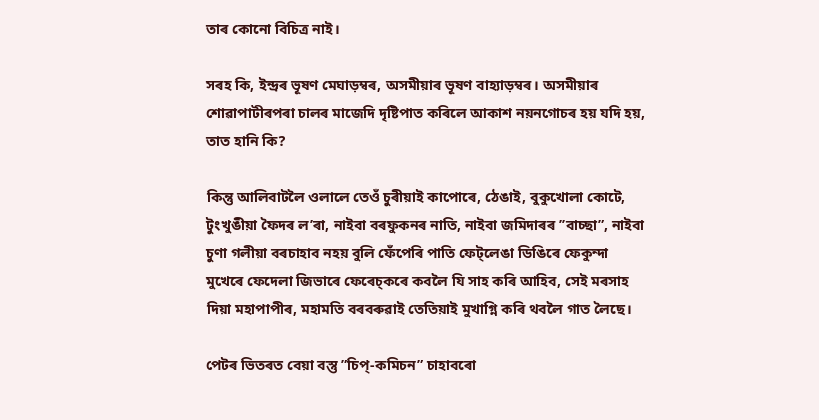তাৰ কোনো বিচিত্ৰ নাই।

সৰহ কি, ইন্দ্ৰৰ ভূষণ মেঘাড়ম্বৰ, অসমীয়াৰ ভূষণ বাহ্যাড়ম্বৰ। অসমীয়াৰ শোৱাপাটীৰপৰা চালৰ মাজেদি দৃষ্টিপাত কৰিলে আকাশ নয়নগোচৰ হয় যদি হয়, তাত হানি কি?

কিন্তু আলিবাটলৈ ওলালে তেওঁ চুৰীয়াই কাপোৰে, ঠেঙাই, বুকুখোলা কোটে, টুংখুঙীয়া ফৈদৰ ল’ৰা, নাইবা বৰফুকনৰ নাতি, নাইবা জমিদাৰৰ ’’বাচ্ছা”, নাইবা চুণা গলীয়া বৰচাহাব নহয় বুলি ফেঁপেৰি পাতি ফেট্‌লেঙা ডিঙিৰে ফেকুন্দা মুখেৰে ফেদেলা জিভাৰে ফেৰেচ্‌কৰে কবলৈ যি সাহ কৰি আহিব, সেই মৰসাহ দিয়া মহাপাপীৰ, মহামতি বৰবৰুৱাই তেতিয়াই মুখাগ্নি কৰি থবলৈ গাত লৈছে।

পেটৰ ভিতৰত বেয়া বস্তু ”চিপ্‌-কমিচন” চাহাবৰো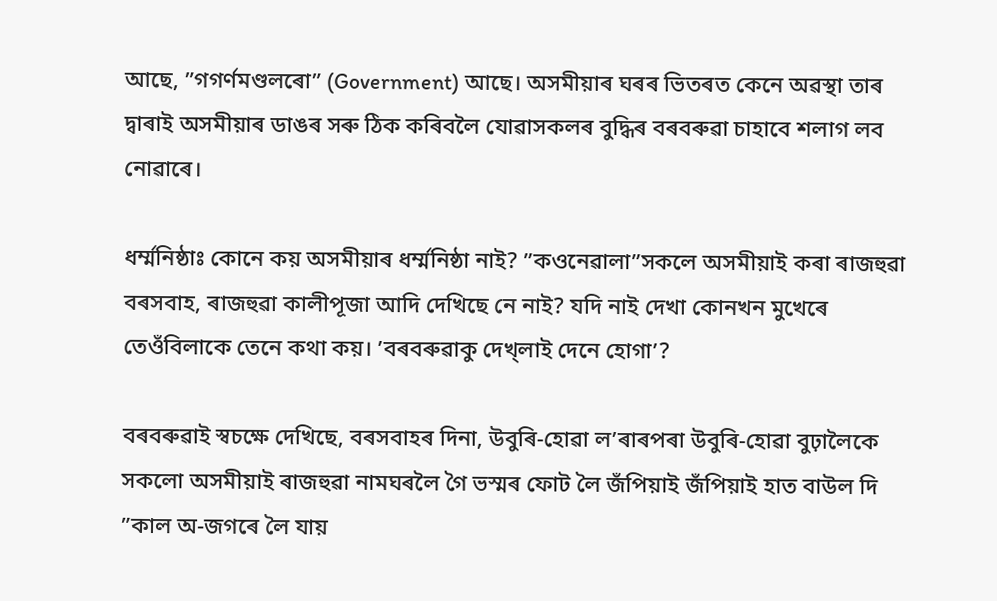আছে, ”গগৰ্ণমণ্ডলৰো” (Government) আছে। অসমীয়াৰ ঘৰৰ ভিতৰত কেনে অৱস্থা তাৰ দ্বাৰাই অসমীয়াৰ ডাঙৰ সৰু ঠিক কৰিবলৈ যোৱাসকলৰ বুদ্ধিৰ বৰবৰুৱা চাহাবে শলাগ লব নোৱাৰে।

ধৰ্ম্মনিষ্ঠাঃ কোনে কয় অসমীয়াৰ ধৰ্ম্মনিষ্ঠা নাই? ”কওনেৱালা”সকলে অসমীয়াই কৰা ৰাজহুৱা বৰসবাহ, ৰাজহুৱা কালীপূজা আদি দেখিছে নে নাই? যদি নাই দেখা কোনখন মুখেৰে তেওঁবিলাকে তেনে কথা কয়। ’বৰবৰুৱাকু দেখ্‌লাই দেনে হোগা’?

বৰবৰুৱাই স্বচক্ষে দেখিছে, বৰসবাহৰ দিনা, উবুৰি-হোৱা ল’ৰাৰপৰা উবুৰি-হোৱা বুঢ়ালৈকে সকলো অসমীয়াই ৰাজহুৱা নামঘৰলৈ গৈ ভস্মৰ ফোট লৈ জঁপিয়াই জঁপিয়াই হাত বাউল দি ”কাল অ-জগৰে লৈ যায়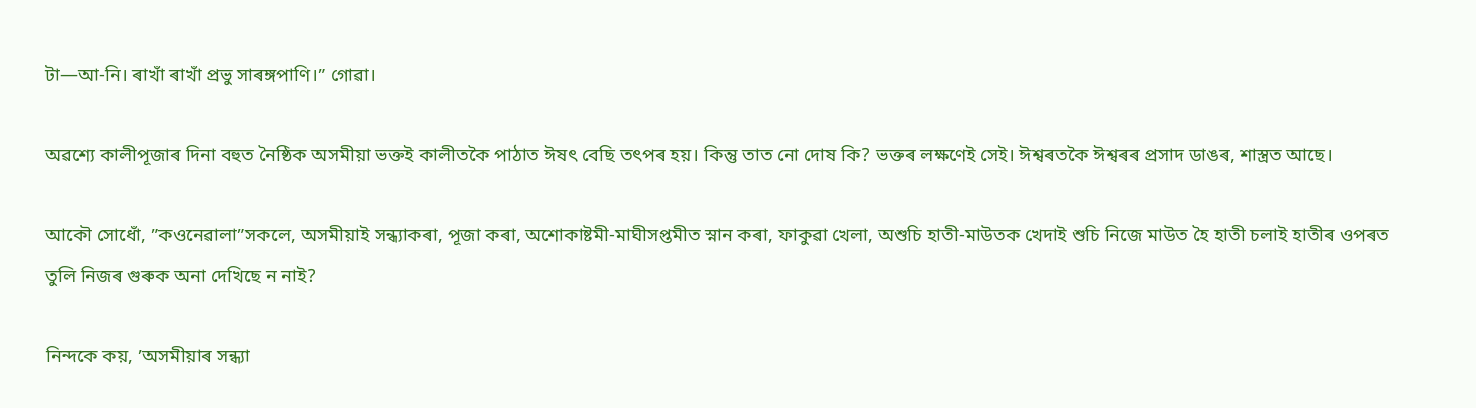টা—আ-নি। ৰাখাঁ ৰাখাঁ প্ৰভু সাৰঙ্গপাণি।” গোৱা।

অৱশ্যে কালীপূজাৰ দিনা বহুত নৈষ্ঠিক অসমীয়া ভক্তই কালীতকৈ পাঠাত ঈষৎ বেছি তৎপৰ হয়। কিন্তু তাত নো দোষ কি? ভক্তৰ লক্ষণেই সেই। ঈশ্বৰতকৈ ঈশ্বৰৰ প্ৰসাদ ডাঙৰ, শাস্ত্ৰত আছে।

আকৌ সোধোঁ, ”কওনেৱালা”সকলে, অসমীয়াই সন্ধ্যাকৰা, পূজা কৰা, অশোকাষ্টমী-মাঘীসপ্তমীত স্নান কৰা, ফাকুৱা খেলা, অশুচি হাতী-মাউতক খেদাই শুচি নিজে মাউত হৈ হাতী চলাই হাতীৰ ওপৰত তুলি নিজৰ গুৰুক অনা দেখিছে ন নাই?

নিন্দকে কয়, ’অসমীয়াৰ সন্ধ্যা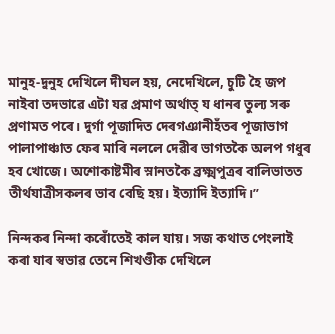মানুহ-দুনুহ দেখিলে দীঘল হয়, নেদেখিলে, চুটি হৈ জপ নাইবা তদভাৱে এটা যৱ প্ৰমাণ অৰ্থাত্‌ য ধানৰ তুল্য সৰু প্ৰণামত পৰে। দুৰ্গা পূজাদিত দেৰগঞানীহঁতৰ পূজাভাগ পালাপাঞ্চাত ফেৰ মাৰি নললে দেৱীৰ ভাগতকৈ অলপ গধুৰ হব খোজে। অশোকাষ্টমীৰ স্নানতকৈ ব্ৰক্ষ্মপুত্ৰৰ বালিভাতত তীৰ্থযাত্ৰীসকলৰ ভাব বেছি হয়। ইত্যাদি ইত্যাদি।”

নিন্দকৰ নিন্দা কৰোঁতেই কাল যায়। সজ কথাত পেংলাই কৰা যাৰ স্বভাৱ তেনে শিখণ্ডীক দেখিলে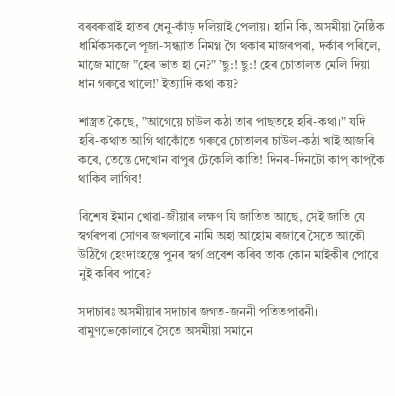বৰবৰুৱাই হাতৰ ধেনু-কাঁড় দলিয়াই পেলায়। হানি কি, অসমীয়া নৈষ্ঠিক ধাৰ্মিকসকলে পূজা-সন্ধ্যাত নিমগ্ন গৈ থকাৰ মাজৰপৰা, দৰ্কাৰ পৰিলে, মাজে মাজে ”হেৰ ভাত হা নে?” ’ছু:! ছু:! হেৰ চোতালত মেলি দিয়া ধান গৰুৱে খালে!’ ইত্যাদি কথা কয়?

শাস্ত্ৰত কৈছে, ”আগেয়ে চাউল কঠা তাৰ পাছতহে হৰি-কথা।” যদি হৰি-কথাত আগি থাকোঁতে গৰুৱে চোতালৰ চাউল-কঠা খাই আজৰি কৰে, তেন্তে দেখোন বাপুৰ টেকেলি কাতি! দিনৰ-দিনটো কাপ্‌ কাপ্‌কৈ থাকিব লাগিব!

বিশেষ ইমান খোৱা-জীয়াৰ লক্ষণ যি জাতিত আছে, সেই জাতি যে স্বৰ্গৰপৰা সোণৰ জখলাৰে নামি অহা আহোম ৰজাৰে সৈতে আকৌ উঠিগৈ হেংদাংহস্তে পুনৰ স্বৰ্গ প্ৰবেশ কৰিব তাক কোন মাইকীৰ পোৱে নুই কৰিব পাৰে?

সদাচাৰঃ অসমীয়াৰ সদাচাৰ জগত-জননী পতিতপাৱনী। বামুণভেকোলাৰে সৈতে অসমীয়া সমানে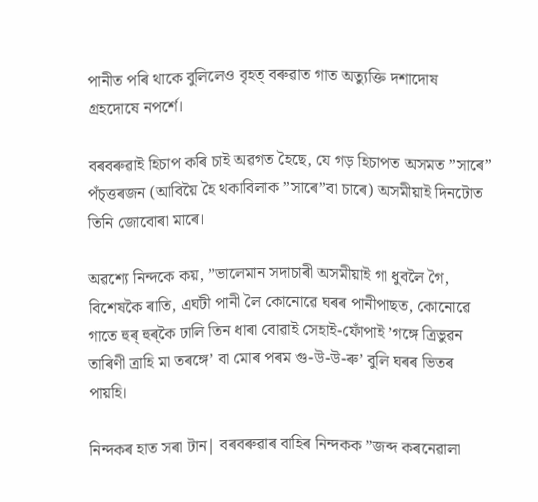পানীত পৰি থাকে বুলিলেও বৃহত্‌ বৰুৱাত গাত অত্যুক্তি দশাদোষ গ্ৰহদোষে নপৰ্শে।

বৰবৰুৱাই হিচাপ কৰি চাই অৱগত হৈছে, যে গড় হিচাপত অসমত ”সাৰে” পঁচ্‌ত্তৰজন (আবিয়ৈ হৈ থকাবিলাক ”সাৰে”বা চাৰে) অসমীয়াই দিনটোত তিনি জোবোৰা মাৰে।

অৱশ্যে নিন্দকে কয়, ”ভালেমান সদাচাৰী অসমীয়াই গা ধুবলৈ গৈ, বিশেষকৈ ৰাতি, এঘটী পানী লৈ কোনোৱে ঘৰৰ পানীপাছত, কোনোৱে গাতে হুৰ্‌ হুৰ্‌কৈ ঢালি তিন ধাৰা বোৱাই সেহাই-ফোঁপাই ’গঙ্গে ত্ৰিভুৱন তাৰিণী ত্ৰাহি মা তৰঙ্গে’ বা মোৰ পৰম গু-উ-উ-ৰু’ বুলি ঘৰৰ ভিতৰ পায়হি।

নিন্দকৰ হাত সৰা টান| বৰবৰুৱাৰ বাহিৰ নিন্দকক ”জব্দ কৰনেৱালা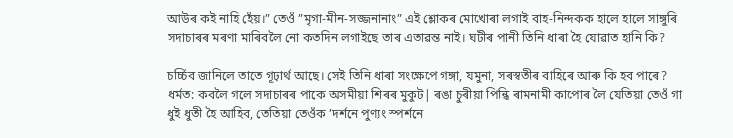আউৰ কই নাহি হেঁয়।” তেওঁ ”মৃগা-মীন-সজ্জনানাং” এই শ্লোকৰ মোখোৰা লগাই বাহ-নিন্দকক হালে হালে সাঙ্গুৰি সদাচাৰৰ মৰণা মাৰিবলৈ নো কতদিন লগাইছে তাৰ এতাৱন্ত নাই। ঘটীৰ পানী তিনি ধাৰা হৈ যোৱাত হানি কি?

চৰ্চ্চিব জানিলে তাতে গূঢ়াৰ্থ আছে। সেই তিনি ধাৰা সংক্ষেপে গঙ্গা, যমুনা, সৰস্বতীৰ বাহিৰে আৰু কি হব পাৰে? ধৰ্মত: কবলৈ গলে সদাচাৰৰ পাকে অসমীয়া শিৰৰ মুকুট| ৰঙা চুৰীয়া পিন্ধি ৰামনামী কাপোৰ লৈ যেতিয়া তেওঁ গা ধুই ধুতী হৈ আহিব, তেতিয়া তেওঁক ’দৰ্শনে পুণ্যং স্পৰ্শনে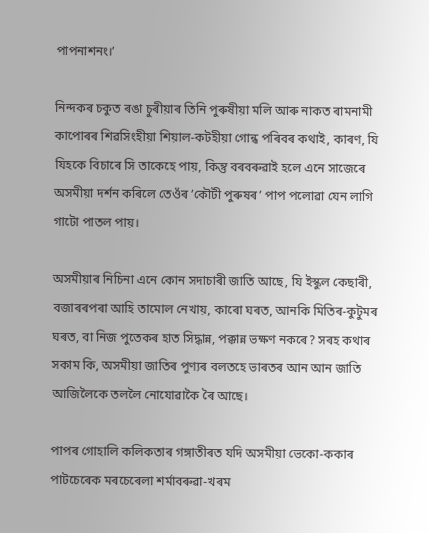পাপনাশনং।’

নিন্দকৰ চকুত ৰঙা চুৰীয়াৰ তিনি পুৰুষীয়া মলি আৰু নাকত ৰামনামী কাপোৰৰ শিৱসিংহীয়া শিয়াল-কটহীয়া গোন্ধ পৰিবৰ কথাই, কাৰণ, যি যিহকে বিচাৰে সি তাকেহে পায়, কিন্তু বৰবৰুৱাই হলে এনে সাজেৰে অসমীয়া দৰ্শন কৰিলে তেওঁৰ ’কৌটী পুৰুষৰ’ পাপ পলোৱা যেন লাগি গাটো পাতল পায়।

অসমীয়াৰ নিচিনা এনে কোন সদাচাৰী জাতি আছে, যি ইস্কুল কেছাৰী, বজাৰৰপৰা আহি তামোল নেখায়, কাৰো ঘৰত, আনকি মিতিৰ-কুটুমৰ ঘৰত, বা নিজ পুতেকৰ হাত সিদ্ধান্ন, পক্কান্ন ভক্ষণ নকৰে? সৰহ কথাৰ সকাম কি, অসমীয়া জাতিৰ পুণ্যৰ বলতহে ভাৰতৰ আন আন জাতি আজিলৈকে তললৈ নোযোৱাকৈ ৰৈ আছে।

পাপৰ গোহালি কলিকতাৰ গঙ্গাতীৰত যদি অসমীয়া ভেকো-ককাৰ পাটচেৰেক মৰচেৰেলা শৰ্মাবৰুৱা-খৰম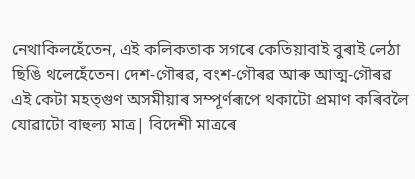নেথাকিলহেঁতেন, এই কলিকতাক সগৰে কেতিয়াবাই বুৰাই লেঠা ছিঙি থলেহেঁতেন। দেশ-গৌৰৱ, বংশ-গৌৰৱ আৰু আত্ম-গৌৰৱ এই কেটা মহত্‌গুণ অসমীয়াৰ সম্পূৰ্ণৰূপে থকাটো প্ৰমাণ কৰিবলৈ যোৱাটো বাহুল্য মাত্ৰ| বিদেশী মাত্ৰৰে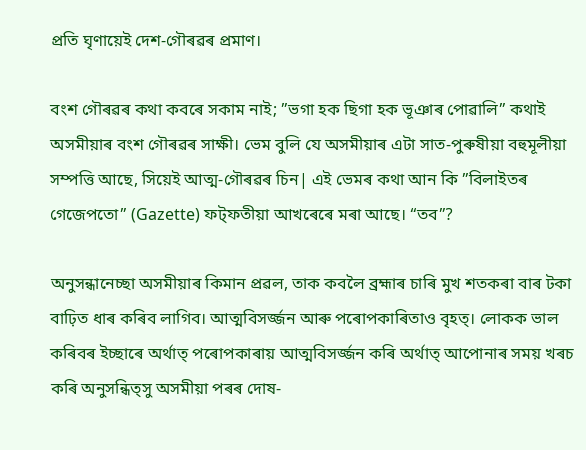প্ৰতি ঘৃণায়েই দেশ-গৌৰৱৰ প্ৰমাণ।

বংশ গৌৰৱৰ কথা কবৰে সকাম নাই; ”ভগা হক ছিগা হক ভূঞাৰ পোৱালি” কথাই অসমীয়াৰ বংশ গৌৰৱৰ সাক্ষী। ভেম বুলি যে অসমীয়াৰ এটা সাত-পুৰুষীয়া বহুমূলীয়া সম্পত্তি আছে, সিয়েই আত্ম-গৌৰৱৰ চিন| এই ভেমৰ কথা আন কি ”বিলাইতৰ গেজেপতো” (Gazette) ফট্‌ফতীয়া আখৰেৰে মৰা আছে। “তব”?

অনুসন্ধানেচ্ছা অসমীয়াৰ কিমান প্ৰৱল, তাক কবলৈ ব্ৰহ্মাৰ চাৰি মুখ শতকৰা বাৰ টকা বাঢ়িত ধাৰ কৰিব লাগিব। আত্মবিসৰ্জ্জন আৰু পৰোপকাৰিতাও বৃহত্‌। লোকক ভাল কৰিবৰ ইচ্ছাৰে অৰ্থাত্‌ পৰোপকাৰায় আত্মবিসৰ্জ্জন কৰি অৰ্থাত্‌ আপোনাৰ সময় খৰচ কৰি অনুসন্ধিত্‌সু অসমীয়া পৰৰ দোষ-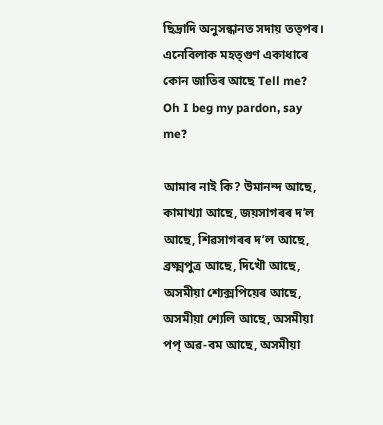ছিদ্ৰাদি অনুসন্ধানত সদায় তত্‌পৰ। এনেবিলাক মহত্‌গুণ একাধাৰে কোন জাতিৰ আছে Tell me? Oh I beg my pardon, say me?

আমাৰ নাই কি? উমানন্দ আছে, কামাখ্যা আছে, জয়সাগৰৰ দ’ল আছে, শিৱসাগৰৰ দ’ল আছে, ব্ৰক্ষ্মপুত্ৰ আছে, দিখৌ আছে, অসমীয়া শ্যেক্সপিয়েৰ আছে, অসমীয়া শ্যেলি আছে, অসমীয়া পপ্‌ অৱ-বম আছে, অসমীয়া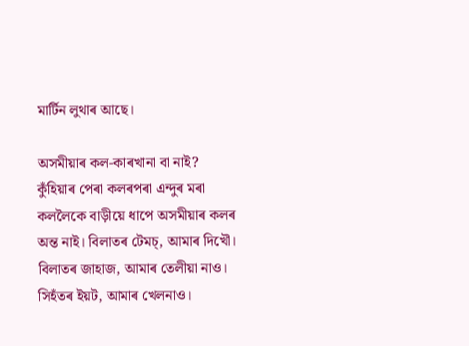মাৰ্টিন লুথাৰ আছে।

অসমীয়াৰ কল-কাৰখানা বা নাই? কুঁহিয়াৰ পেৰা কলৰপৰা এন্দুৰ মৰা কললৈকে বাড়ীয়ে ধাপে অসমীয়াৰ কলৰ অন্ত নাই। বিলাতৰ টেমচ্‌, আমাৰ দিখৌ। বিলাতৰ জাহাজ, আমাৰ তেলীয়া নাও। সিহঁতৰ ইয়ট, আমাৰ খেলনাও।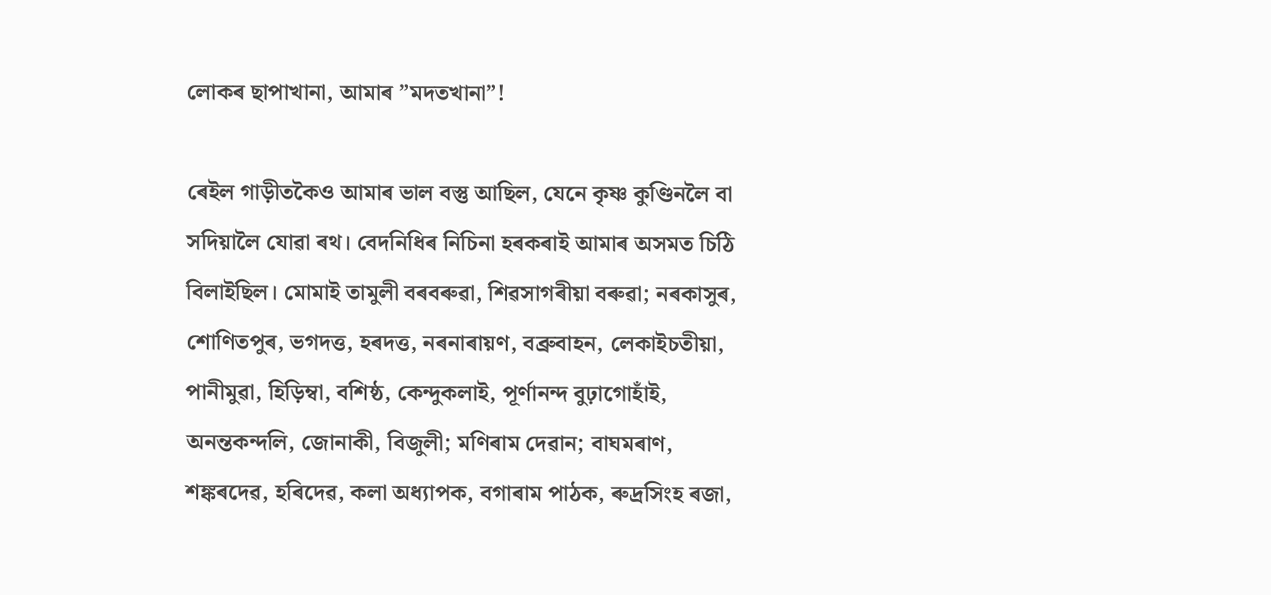লোকৰ ছাপাখানা, আমাৰ ”মদতখানা”!

ৰেইল গাড়ীতকৈও আমাৰ ভাল বস্তু আছিল, যেনে কৃষ্ণ কুণ্ডিনলৈ বা সদিয়ালৈ যোৱা ৰথ। বেদনিধিৰ নিচিনা হৰকৰাই আমাৰ অসমত চিঠি বিলাইছিল। মোমাই তামুলী বৰবৰুৱা, শিৱসাগৰীয়া বৰুৱা; নৰকাসুৰ, শোণিতপুৰ, ভগদত্ত, হৰদত্ত, নৰনাৰায়ণ, বব্ৰুবাহন, লেকাইচতীয়া, পানীমুৱা, হিড়িম্বা, বশিষ্ঠ, কেন্দুকলাই, পূৰ্ণানন্দ বুঢ়াগোহাঁই, অনন্তকন্দলি, জোনাকী, বিজুলী; মণিৰাম দেৱান; বাঘমৰাণ, শঙ্কৰদেৱ, হৰিদেৱ, কলা অধ্যাপক, বগাৰাম পাঠক, ৰুদ্ৰসিংহ ৰজা,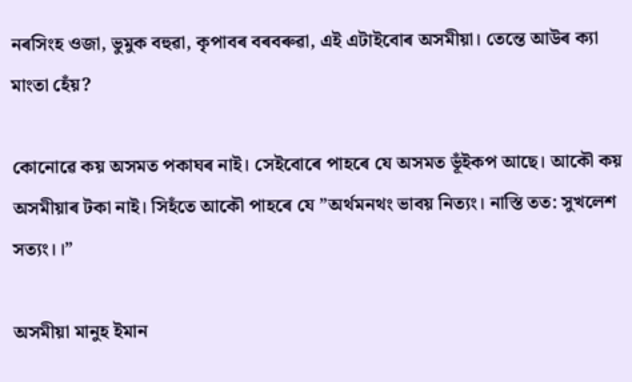নৰসিংহ ওজা, ভুমুক বহুৱা, কৃপাবৰ বৰবৰুৱা, এই এটাইবোৰ অসমীয়া। তেন্তে আউৰ ক্যা মাংতা হেঁয়?

কোনোৱে কয় অসমত পকাঘৰ নাই। সেইবোৰে পাহৰে যে অসমত ভূঁইকপ আছে। আকৌ কয় অসমীয়াৰ টকা নাই। সিহঁতে আকৌ পাহৰে যে ”অৰ্থমনথং ভাবয় নিত্যং। নাস্তি তত: সুখলেশ সত্যং।।”

অসমীয়া মানুহ ইমান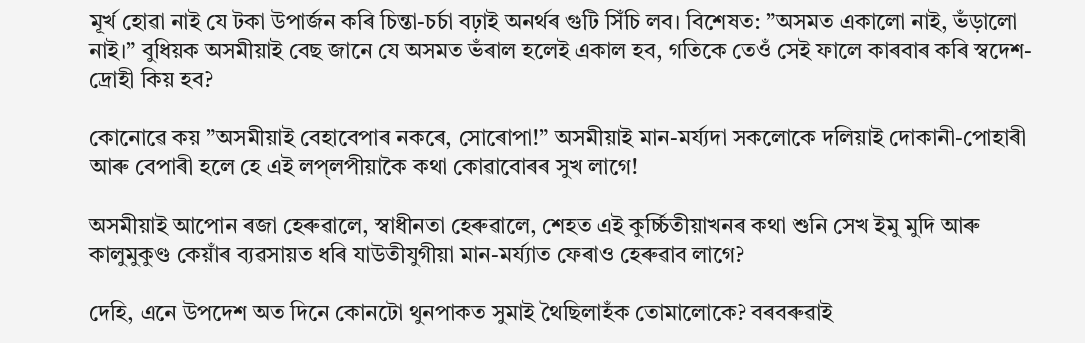মূৰ্খ হোৱা নাই যে টকা উপাৰ্জন কৰি চিন্তা-চৰ্চা বঢ়াই অনৰ্থৰ গুটি সিঁচি লব। বিশেষত: ”অসমত একালো নাই, ভঁড়ালো নাই।” বুধিয়ক অসমীয়াই বেছ জানে যে অসমত ভঁৰাল হলেই একাল হব, গতিকে তেওঁ সেই ফালে কাৰবাৰ কৰি স্বদেশ-দ্ৰোহী কিয় হব?

কোনোৱে কয় ”অসমীয়াই বেহাবেপাৰ নকৰে, সোৰোপা!” অসমীয়াই মান-মৰ্য্যদা সকলোকে দলিয়াই দোকানী-পোহাৰী আৰু বেপাৰী হলে হে এই লপ্‌লপীয়াকৈ কথা কোৱাবোৰৰ সুখ লাগে!

অসমীয়াই আপোন ৰজা হেৰুৱালে, স্বাধীনতা হেৰুৱালে, শেহত এই কুৰ্চ্চিতীয়াখনৰ কথা শুনি সেখ ইমু মুদি আৰু কালুমুকুণ্ড কেয়াঁৰ ব্যৱসায়ত ধৰি যাউতীযুগীয়া মান-মৰ্য্যাত ফেৰাও হেৰুৱাব লাগে?

দেহি, এনে উপদেশ অত দিনে কোনটো থুনপাকত সুমাই থৈছিলাহঁক তোমালোকে? বৰবৰুৱাই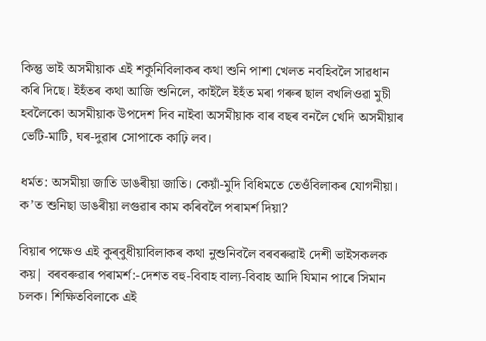কিন্তু ভাই অসমীয়াক এই শকুনিবিলাকৰ কথা শুনি পাশা খেলত নবহিবলৈ সাৱধান কৰি দিছে। ইহঁতৰ কথা আজি শুনিলে, কাইলৈ ইহঁত মৰা গৰুৰ ছাল বখলিওৱা মুচী হবলৈকো অসমীয়াক উপদেশ দিব নাইবা অসমীয়াক বাৰ বছৰ বনলৈ খেদি অসমীয়াৰ ভেটি-মাটি, ঘৰ-দুৱাৰ সোপাকে কাঢ়ি লব।

ধৰ্মত: অসমীয়া জাতি ডাঙৰীয়া জাতি। কেয়াঁ-মুদি বিধিমতে তেওঁবিলাকৰ যোগনীয়া। ক’ত শুনিছা ডাঙৰীয়া লগুৱাৰ কাম কৰিবলৈ পৰামৰ্শ দিয়া?

বিয়াৰ পক্ষেও এই কুৰ্‌বুধীয়াবিলাকৰ কথা নুশুনিবলৈ বৰবৰুৱাই দেশী ভাইসকলক কয়| বৰবৰুৱাৰ পৰামৰ্শ:-দেশত বহু-বিবাহ বাল্য-বিবাহ আদি যিমান পাৰে সিমান চলক। শিক্ষিতবিলাকে এই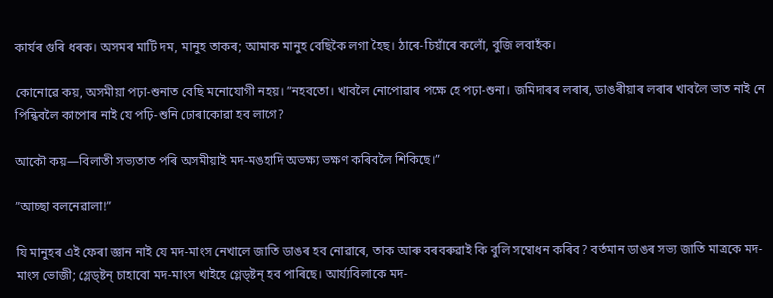কাৰ্যৰ গুৰি ধৰক। অসমৰ মাটি দম, মানুহ তাকৰ; আমাক মানুহ বেছিকৈ লগা হৈছ। ঠাৰে-চিয়াঁৰে কলোঁ, বুজি লবাহঁক।

কোনোৱে কয়, অসমীয়া পঢ়া-শুনাত বেছি মনোযোগী নহয়। ”নহবতো। খাবলৈ নোপোৱাৰ পক্ষে হে পঢ়া-শুনা। জমিদাৰৰ লৰাৰ, ডাঙৰীয়াৰ লৰাৰ খাবলৈ ভাত নাই নে পিন্ধিবলৈ কাপোৰ নাই যে পঢ়ি-শুনি ঢোৰাকোৱা হব লাগে?

আকৌ কয়—বিলাতী সভ্যতাত পৰি অসমীয়াই মদ-মঙহাদি অভক্ষ্য ভক্ষণ কৰিবলৈ শিকিছে।”

”আচ্ছা বলনেৱালা!”

যি মানুহৰ এই ফেৰা জ্ঞান নাই যে মদ-মাংস নেখালে জাতি ডাঙৰ হব নোৱাৰে, তাক আৰু বৰবৰুৱাই কি বুলি সম্বোধন কৰিব? বৰ্তমান ডাঙৰ সভ্য জাতি মাত্ৰকে মদ-মাংস ভোজী; গ্লেড্‌ষ্টন্‌ চাহাবো মদ-মাংস খাইহে গ্লেড্‌ষ্টন্‌ হব পাৰিছে। আৰ্য্যবিলাকে মদ-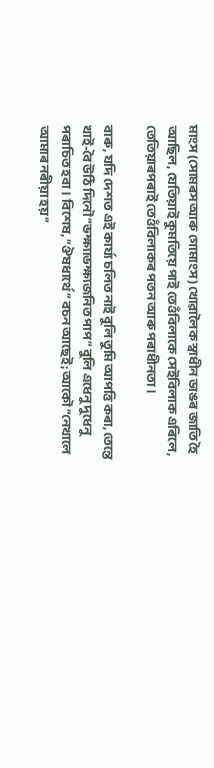মাংস (সোমৰস আৰু গোমাংস) খোৱালৈক স্বাধীন ডাঙৰ জাতি হৈ আছিল, যেতিয়াই কুমতিয়ে পাই তেওঁবিলাকে সেইবিলাক এৰিলে, তেতিয়াৰপৰাই তেওঁবিলাকৰ পতন আৰু পৰাধীনতা।

বাৰু, যদি দেশত এই কাৰ্য্য চলিত নাই বুলি তুমি আপত্তি কৰা, তেন্তে খাই-বৈ উঠি দিনৌ ”ভক্ষ্যাভক্ষ্যজনিত পাপ” বুলি এধেনু দুধেনু পৰাচিত হবা। বিশেষ, ”ঔষধাৰ্থে” বচন আছেই; আকৌ ”নেখালে আমাৰ নৰীয়া হয়”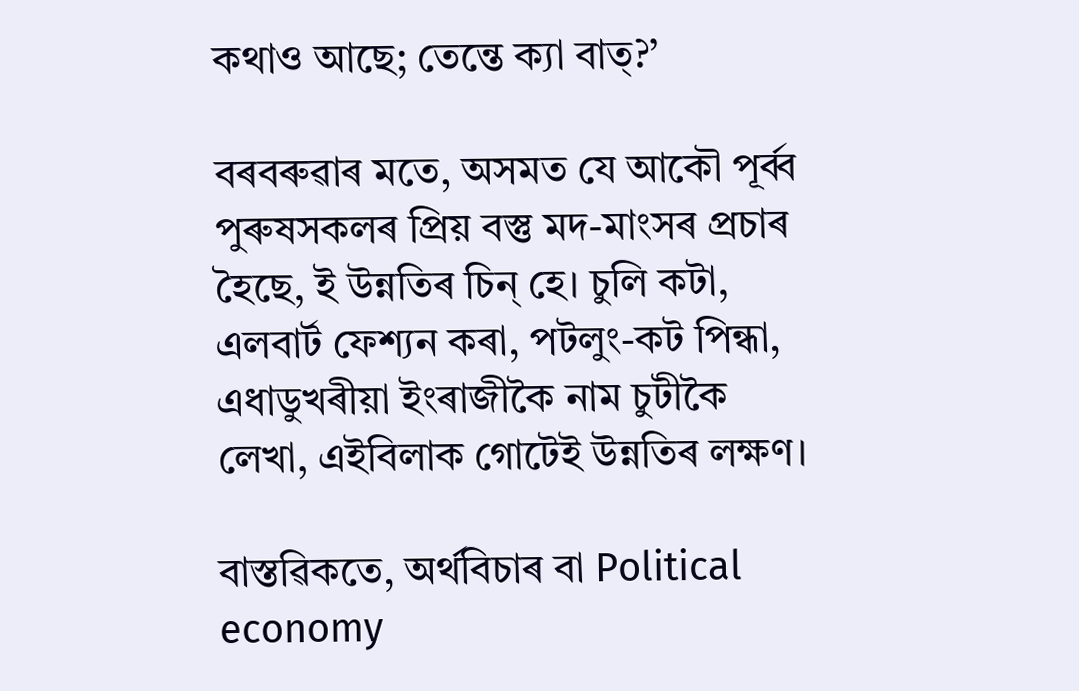কথাও আছে; তেন্তে ক্যা বাত্‌?’

বৰবৰুৱাৰ মতে, অসমত যে আকৌ পূৰ্ব্ব পুৰুষসকলৰ প্ৰিয় বস্তু মদ-মাংসৰ প্ৰচাৰ হৈছে, ই উন্নতিৰ চিন্‌ হে। চুলি কটা, এলবাৰ্ট ফেশ্যন কৰা, পটলুং-কট পিন্ধা, এধাডুখৰীয়া ইংৰাজীকৈ নাম চুটীকৈ লেখা, এইবিলাক গোটেই উন্নতিৰ লক্ষণ।

বাস্তৱিকতে, অৰ্থবিচাৰ বা Political economy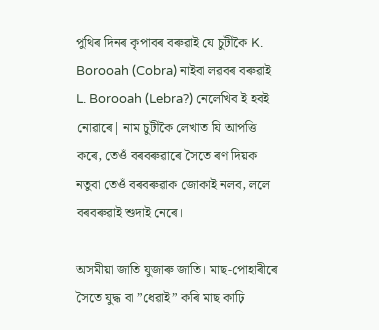পুথিৰ দিনৰ কৃপাবৰ বৰুৱাই যে চুটীকৈ K. Borooah (Cobra) নাইবা লৱবৰ বৰুৱাই L. Borooah (Lebra?) নেলেখিব ই হবই নোৱাৰে| নাম চুটীকৈ লেখাত যি আপত্তি কৰে, তেওঁ বৰবৰুৱাৰে সৈতে ৰণ দিয়ক নতুবা তেওঁ বৰবৰুৱাক জোকাই নলব, ললে বৰবৰুৱাই শুদাই নেৰে।

অসমীয়া জাতি যুজাৰু জাতি। মাছ-পোহাৰীৰে সৈতে যুদ্ধ বা ”ধেৱাই” কৰি মাছ কাঢ়ি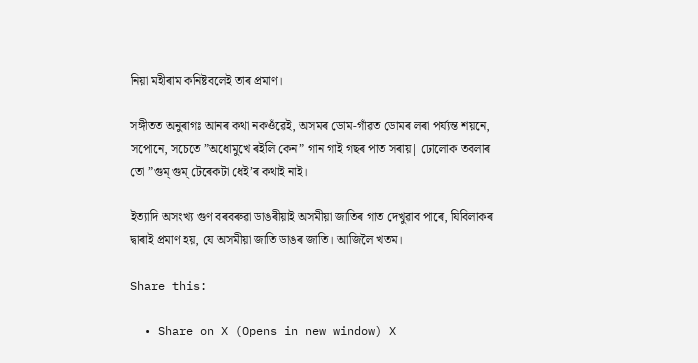নিয়া মহীৰাম কনিষ্টবলেই তাৰ প্ৰমাণ।

সঙ্গীতত অনুৰাগঃ আনৰ কথা নকওঁৱেই, অসমৰ ডোম-গাঁৱত ডোমৰ লৰা পৰ্য্যন্ত শয়নে, সপোনে, সচেতে ”অধোমুখে ৰইলি কেন” গান গাই গছৰ পাত সৰায়| ঢোলোক তবলাৰ তো ”গুম্‌ গুম্‌ টেৰেকটা ধেই’ৰ কথাই নাই।

ইত্যাদি অসংখ্য গুণ বৰবৰুৱা ডাঙৰীয়াই অসমীয়া জাতিৰ গাত দেখুৱাব পাৰে, যিবিলাকৰ দ্বাৰাই প্ৰমাণ হয়, যে অসমীয়া জাতি ডাঙৰ জাতি। আজিলৈ খতম।

Share this:

  • Share on X (Opens in new window) X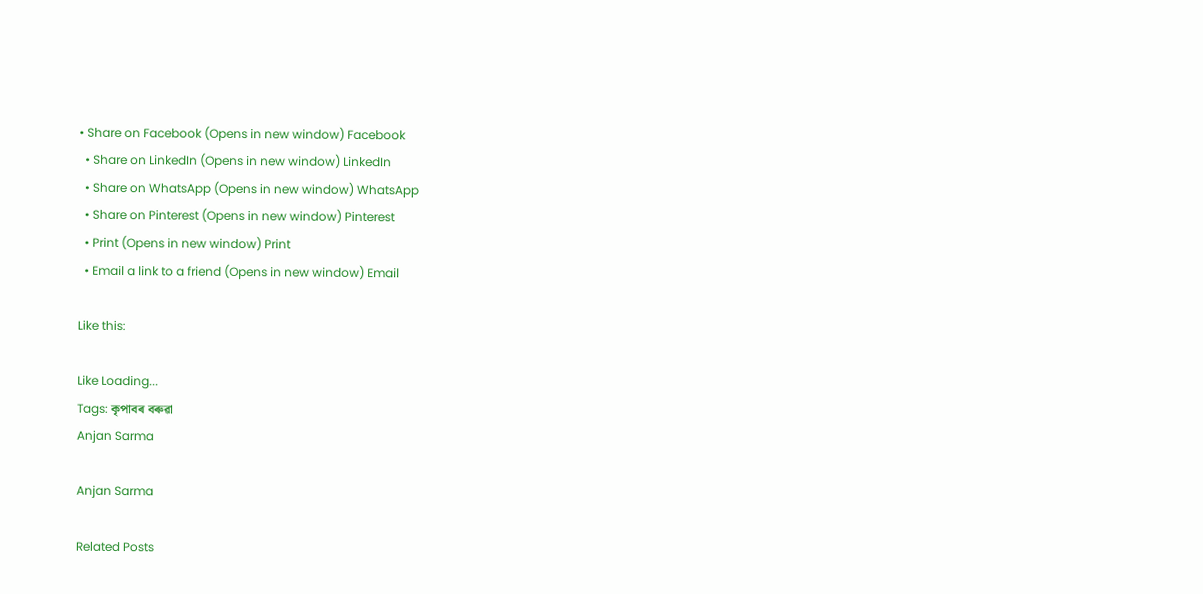• Share on Facebook (Opens in new window) Facebook
  • Share on LinkedIn (Opens in new window) LinkedIn
  • Share on WhatsApp (Opens in new window) WhatsApp
  • Share on Pinterest (Opens in new window) Pinterest
  • Print (Opens in new window) Print
  • Email a link to a friend (Opens in new window) Email

Like this:

Like Loading...
Tags: কৃপাবৰ বৰুৱা
Anjan Sarma

Anjan Sarma

Related Posts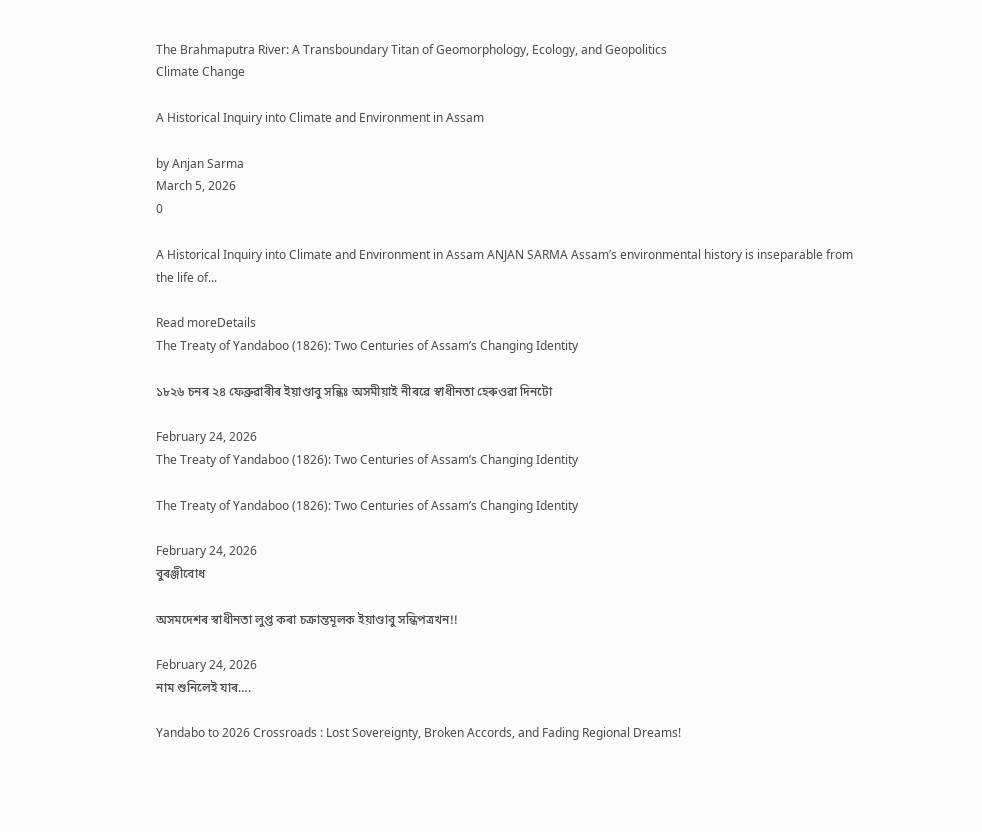The Brahmaputra River: A Transboundary Titan of Geomorphology, Ecology, and Geopolitics
Climate Change

A Historical Inquiry into Climate and Environment in Assam

by Anjan Sarma
March 5, 2026
0

A Historical Inquiry into Climate and Environment in Assam ANJAN SARMA Assam’s environmental history is inseparable from the life of...

Read moreDetails
The Treaty of Yandaboo (1826): Two Centuries of Assam’s Changing Identity

১৮২৬ চনৰ ২৪ ফেব্ৰুৱাৰীৰ ইয়াণ্ডাবু সন্ধিঃ অসমীয়াই নীৰৱে স্বাধীনতা হেৰুওৱা দিনটো

February 24, 2026
The Treaty of Yandaboo (1826): Two Centuries of Assam’s Changing Identity

The Treaty of Yandaboo (1826): Two Centuries of Assam’s Changing Identity

February 24, 2026
বুৰঞ্জীবোধ

অসমদেশৰ স্বাধীনতা লুপ্ত কৰা চক্ৰান্তমূলক ইয়াণ্ডাবু সন্ধিপত্ৰখন!!

February 24, 2026
নাম শুনিলেই যাৰ….

Yandabo to 2026 Crossroads : Lost Sovereignty, Broken Accords, and Fading Regional Dreams!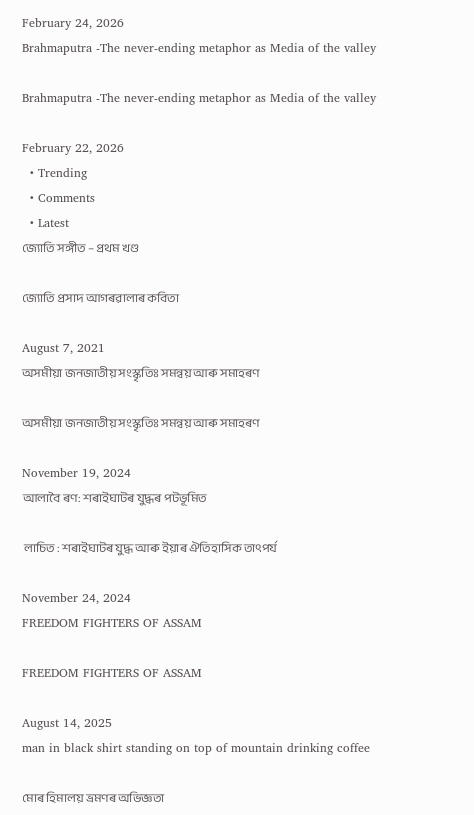February 24, 2026
Brahmaputra -The never-ending metaphor as Media of the valley

Brahmaputra -The never-ending metaphor as Media of the valley

February 22, 2026
  • Trending
  • Comments
  • Latest
জ্যোতি সঙ্গীত – প্ৰথম খণ্ড

জ্যোতি প্ৰসাদ আগৰৱালাৰ কবিতা

August 7, 2021
অসমীয়া জনজাতীয় সংস্কৃতিঃ সমন্বয় আৰু সমাহৰণ

অসমীয়া জনজাতীয় সংস্কৃতিঃ সমন্বয় আৰু সমাহৰণ

November 19, 2024
আলাবৈ ৰণ: শৰাইঘাটৰ যুদ্ধৰ পটভূমিত

 লাচিত : শৰাইঘাটৰ যুদ্ধ আৰু ইয়াৰ ঐতিহাসিক তাৎপৰ্য

November 24, 2024
FREEDOM FIGHTERS OF ASSAM

FREEDOM FIGHTERS OF ASSAM

August 14, 2025
man in black shirt standing on top of mountain drinking coffee

মোৰ হিমালয় ভ্ৰমণৰ অভিজ্ঞতা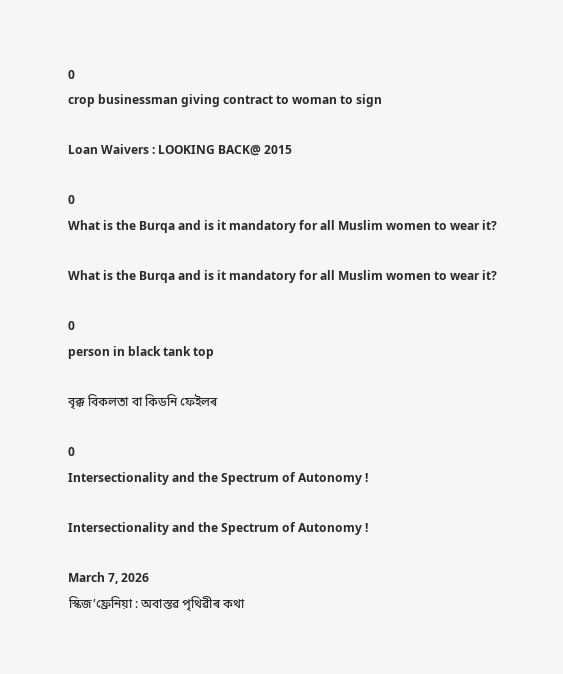0
crop businessman giving contract to woman to sign

Loan Waivers : LOOKING BACK@ 2015

0
What is the Burqa and is it mandatory for all Muslim women to wear it?

What is the Burqa and is it mandatory for all Muslim women to wear it?

0
person in black tank top

বৃক্ক বিকলতা বা কিডনি ফেইলৰ

0
Intersectionality and the Spectrum of Autonomy !

Intersectionality and the Spectrum of Autonomy !

March 7, 2026
স্কিজ’ফ্ৰেনিয়া : অবাস্তৱ পৃথিৱীৰ কথা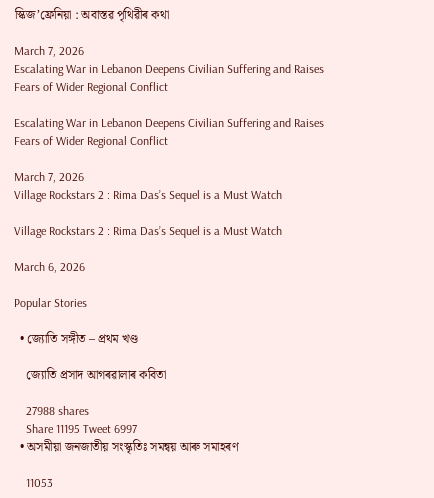স্কিজ’ফ্ৰেনিয়া : অবাস্তৱ পৃথিৱীৰ কথা

March 7, 2026
Escalating War in Lebanon Deepens Civilian Suffering and Raises Fears of Wider Regional Conflict

Escalating War in Lebanon Deepens Civilian Suffering and Raises Fears of Wider Regional Conflict

March 7, 2026
Village Rockstars 2 : Rima Das’s Sequel is a Must Watch

Village Rockstars 2 : Rima Das’s Sequel is a Must Watch

March 6, 2026

Popular Stories

  • জ্যোতি সঙ্গীত – প্ৰথম খণ্ড

    জ্যোতি প্ৰসাদ আগৰৱালাৰ কবিতা

    27988 shares
    Share 11195 Tweet 6997
  • অসমীয়া জনজাতীয় সংস্কৃতিঃ সমন্বয় আৰু সমাহৰণ

    11053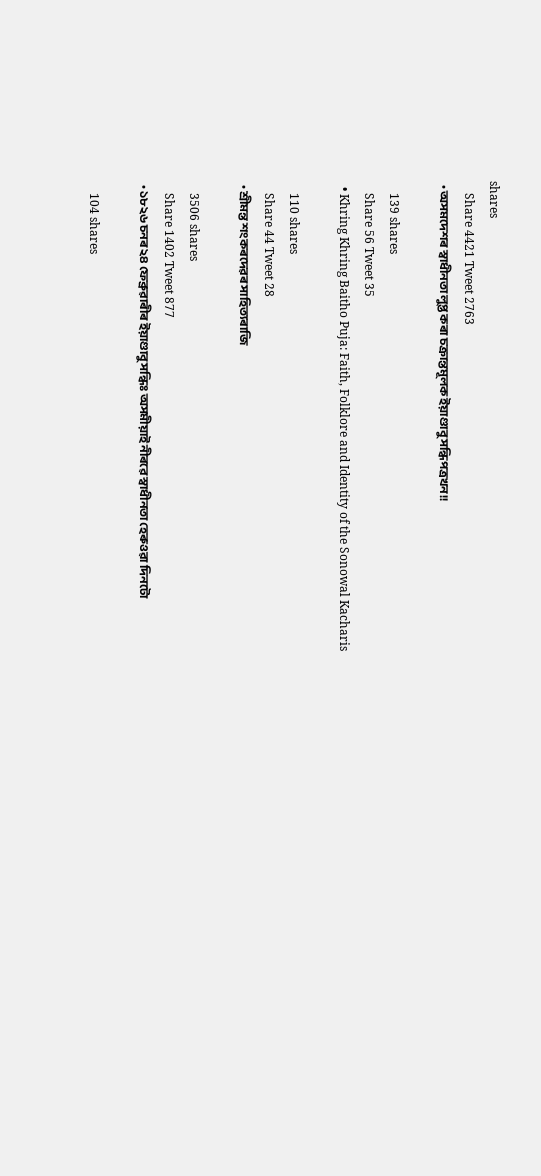shares
    Share 4421 Tweet 2763
  • অসমদেশৰ স্বাধীনতা লুপ্ত কৰা চক্ৰান্তমূলক ইয়াণ্ডাবু সন্ধিপত্ৰখন!!

    139 shares
    Share 56 Tweet 35
  • Khring Khring Baitho Puja: Faith, Folklore and Identity of the Sonowal Kacharis

    110 shares
    Share 44 Tweet 28
  • শ্ৰীমন্ত শংকৰদেৱৰ সাহিত্যৰাজি

    3506 shares
    Share 1402 Tweet 877
  • ১৮২৬ চনৰ ২৪ ফেব্ৰুৱাৰীৰ ইয়াণ্ডাবু সন্ধিঃ অসমীয়াই নীৰৱে স্বাধীনতা হেৰুওৱা দিনটো

    104 shares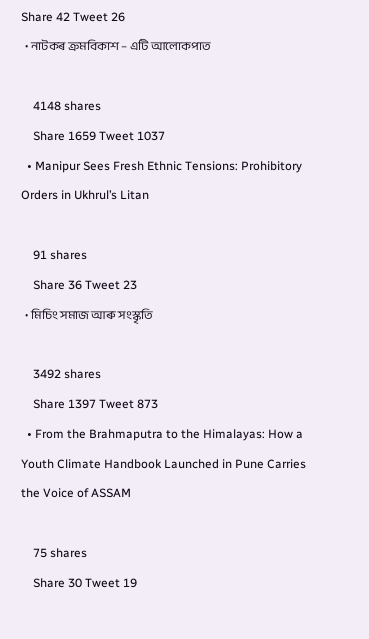Share 42 Tweet 26
  • নাটকৰ ক্ৰমবিকাশ – এটি আলোকপাত

    4148 shares
    Share 1659 Tweet 1037
  • Manipur Sees Fresh Ethnic Tensions: Prohibitory Orders in Ukhrul’s Litan

    91 shares
    Share 36 Tweet 23
  • মিচিং সমাজ আৰু সংস্কৃতি

    3492 shares
    Share 1397 Tweet 873
  • From the Brahmaputra to the Himalayas: How a Youth Climate Handbook Launched in Pune Carries the Voice of ASSAM

    75 shares
    Share 30 Tweet 19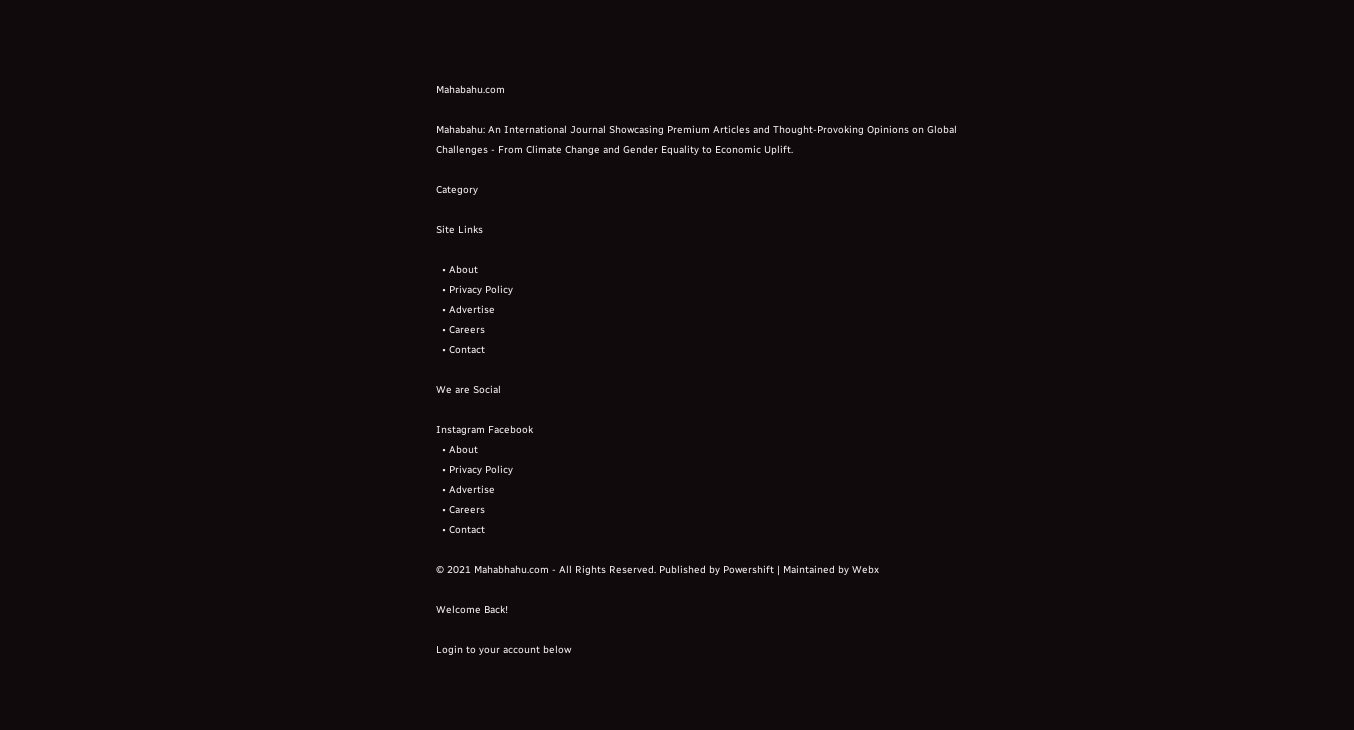Mahabahu.com

Mahabahu: An International Journal Showcasing Premium Articles and Thought-Provoking Opinions on Global Challenges - From Climate Change and Gender Equality to Economic Uplift.

Category

Site Links

  • About
  • Privacy Policy
  • Advertise
  • Careers
  • Contact

We are Social

Instagram Facebook
  • About
  • Privacy Policy
  • Advertise
  • Careers
  • Contact

© 2021 Mahabhahu.com - All Rights Reserved. Published by Powershift | Maintained by Webx

Welcome Back!

Login to your account below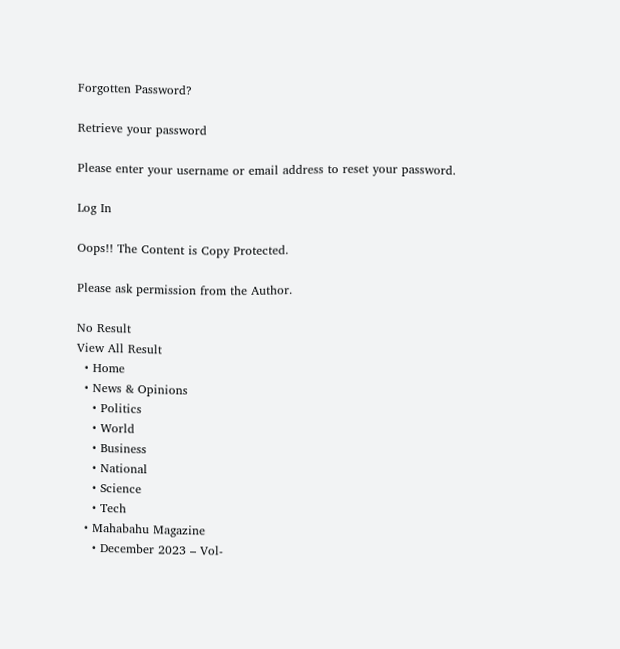Forgotten Password?

Retrieve your password

Please enter your username or email address to reset your password.

Log In

Oops!! The Content is Copy Protected.

Please ask permission from the Author.

No Result
View All Result
  • Home
  • News & Opinions
    • Politics
    • World
    • Business
    • National
    • Science
    • Tech
  • Mahabahu Magazine
    • December 2023 – Vol-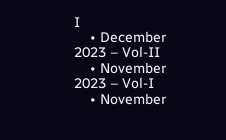I
    • December 2023 – Vol-II
    • November 2023 – Vol-I
    • November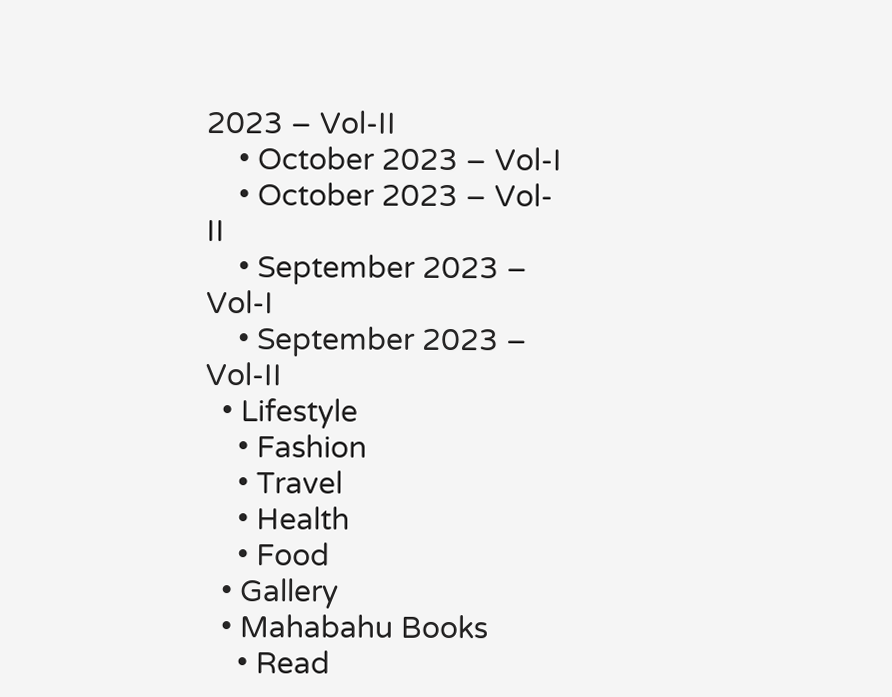2023 – Vol-II
    • October 2023 – Vol-I
    • October 2023 – Vol-II
    • September 2023 – Vol-I
    • September 2023 – Vol-II
  • Lifestyle
    • Fashion
    • Travel
    • Health
    • Food
  • Gallery
  • Mahabahu Books
    • Read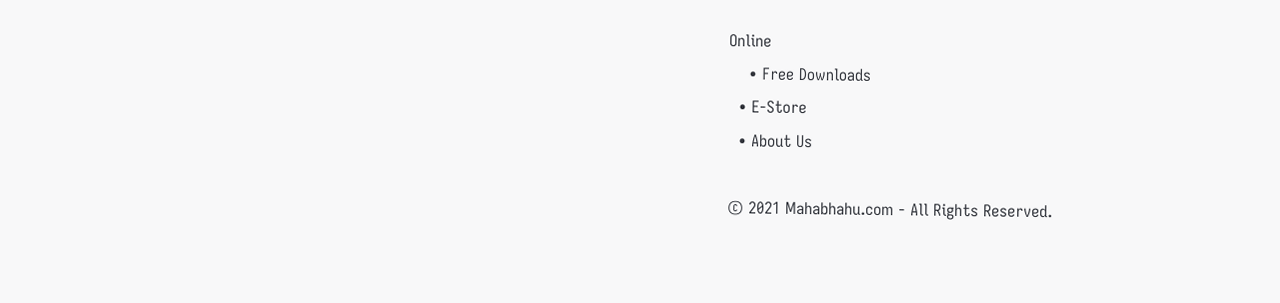Online
    • Free Downloads
  • E-Store
  • About Us

© 2021 Mahabhahu.com - All Rights Reserved.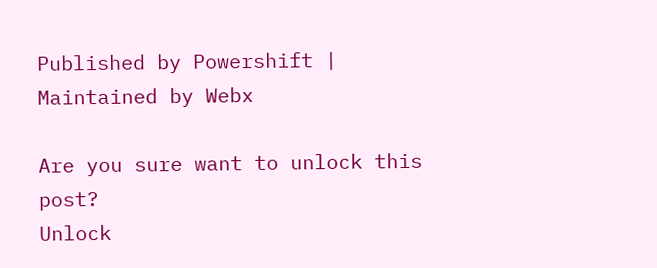Published by Powershift | Maintained by Webx

Are you sure want to unlock this post?
Unlock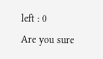left : 0
Are you sure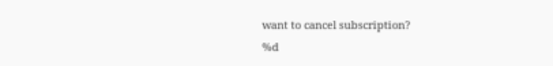want to cancel subscription?
%d